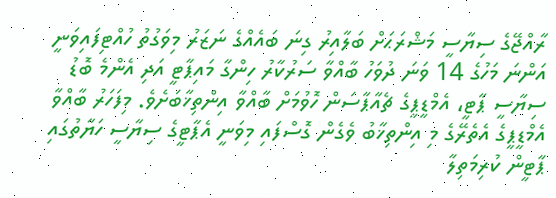ރާއްޖޭގެ ސިޔާސީ މަޝްރަޙަށް ބަލާއިރު ގިނަ ބައެއްގެ ނަޒަރު މިވަގުތު ހުއްޓިފައިވަނީ އަންނަ މަހުގެ 14 ވަނަ ދުވަހު ބާއްވާ ސަރުކާރު ހިންގާ މައިޕާޓީ އަދި އެންމެ ބޮޑު ސިޔާސީ ޕާޓީ، އެމްޑީޕީގެ ޗެއާޕާސަން ހޮވުމަށް ބާއްވާ އިންތިޚާބަށެވެ. މިފަހަރު ބާއްވާ އެމްޑީޕީގެ އެތެރޭގެ މި އިންތިޚާބު ވެގެން ގޮސްފައި މިވަނީ އެޕާޓީގެ ސިޔާސީ ހަޔާތުގައި ޕާޓީން ކުރިމަތިލާ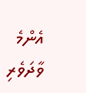އެންމެ ވާދަވެރި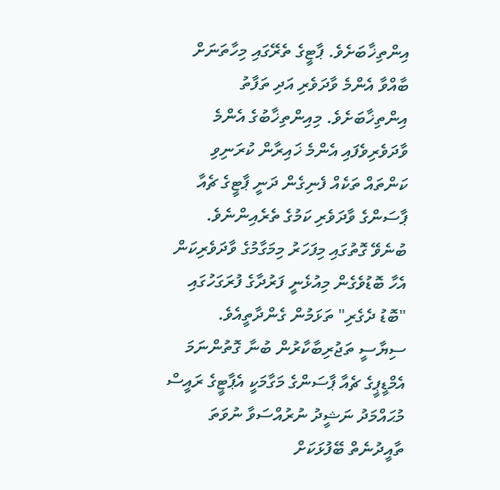އިންތިޚާބަށެވެ. ޕާޓީގެ ތެރޭގައި މިހާތަނަށް ބާއްވާ އެންމެ ވާދަވެރި އަދި ތަފާތު އިންތިޚާބަށެވެ. މިއިންތިޚާބުގެ އެންމެ ވާދަވެރިވެފައި އެންމެ ޚައިރާން ކުރަނިވި ކަންތައް ތަކެއް ފެނިގެން ދަނީ ޕާޓީގެ ޗެއާ ޕާސަންގެ ވާދަވެރި ކަމުގެ ތެރެއިންނެވެ. ބުނެވޭ ގޮތުގައި މިފަހަރު މިމަގާމުގެ ވާދަވެރިކަން އެހާ ބޮޑުވެގެން މިއުޅެނީ ފަރުދާގެ ފުރަގަހުގައި "ބޮޑު ދެގެރި" ތަޅަމުން ގެންދާތީއެވެ.
ސިޔާސީ ތަޖުރިބާކާރުން ބުނާ ގޮތުންނަމަ އެމްޑީޕީގެ ޗެއާ ޕާސަންގެ މަގާމަކީ އެޕާޓީގެ ރައީސް މުޙައްމަދު ނަޝީދު ނުރުއްސަވާ ނުވަތަ ތާއީދުނެތް ބޭފުޅަކަށް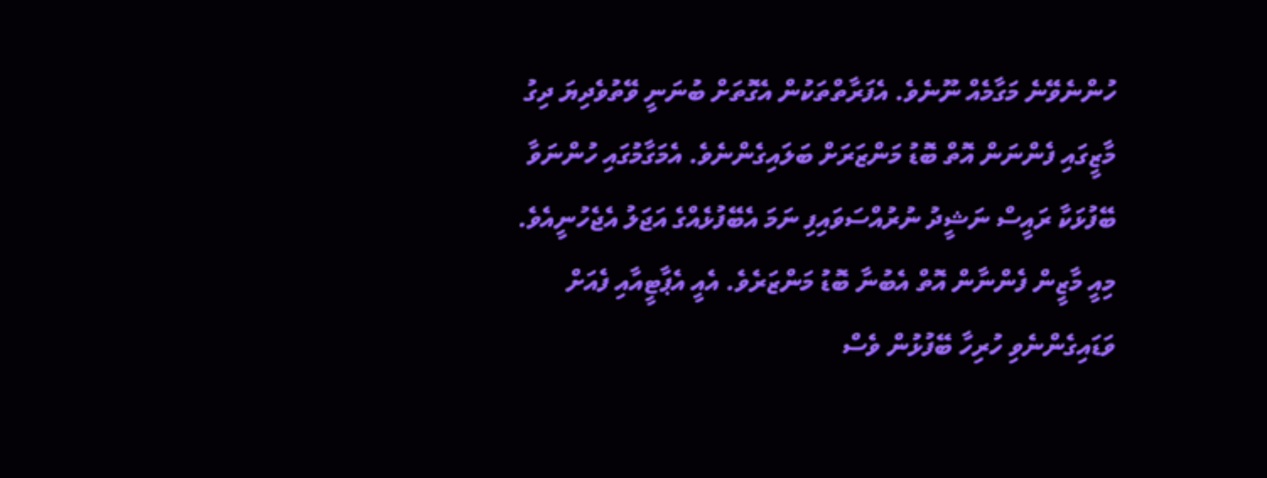ހުންނެވޭނެ މަގާމެއް ނޫނެވެ. އެފަރާތްތަކުން އެގޮތަށް ބުނަނީ ވޭތުވެދިޔަ ދިގު މާޒީގައި ފެންނަން އޮތް ބޮޑު މަންޒަރަށް ބަލައިގެންނެވެ. އެމަގާމުގައި ހުންނަވާ ބޭފުޅަކާ ރައީސް ނަޝީދު ނުރުއްސަވައިފި ނަމަ އެބޭފުޅެއްގެ އަޖަލު އެޖެހުނީއެވެ. މިއީ މާޒީން ފެންނާން އޮތް އެބުނާ ބޮޑު މަންޒަރެވެ. އެއީ އެޕާޓީއާއި ފެއަށް ވަޑައިގެންނެވި ހުރިހާ ބޭފުޅުން ވެސް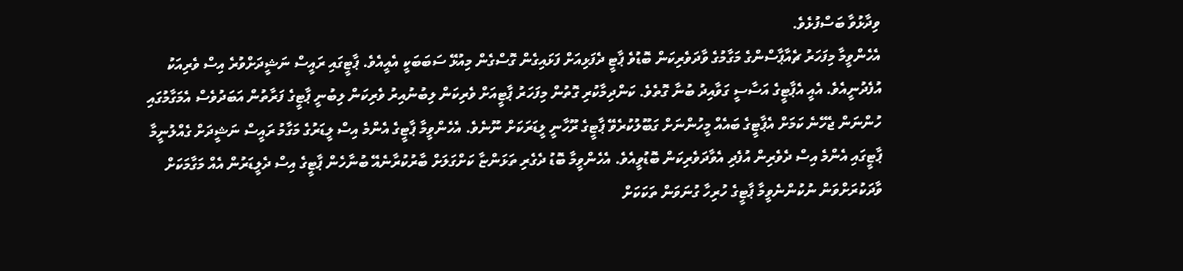ވިދާޅުވާ ބަސްފުޅެވެ.
އެހެންވީމާ މިފަހަރު ޗެއާޕާސްންގެ މަގާމުގެ ވާދަވެރިކަން ބޮޑުވެ ޕާޓީ ދެފަޅިއަށް ފަޅައިގެން ގޮސްގެން މިއުޅޭ ސަބަބަކީ އެއީއެވެ. ޕާޓީގައި ރައީސް ނަޝީދަށްވުރެ އިސް ވެރިއަކު އުފެދުނީއެވެ. އެއީ އެޕާޓީގެ އަސާސީ ގަވާއިދު ބުނާ ގޮތެވެ. ކަންދިމާކުރި ގޮތުން މިފަހަރު ޕާޓީއަށް ވެރިކަން ލިބުނުއިރު ވެރިކަން ލިބުނީ ޕާޓީގެ ފަރާތުން އަބަދުވެސް އެމަގާމުގައި ހުންނަން ޖެހޭނެ ކަމަށް އެޕާޓީގެ ބައެއް މީހުންނަށް ގަބޫލުކުރެވޭ ޕާޓީގެ ރޫހާނީ ލީޑަރަކަށް ނޫނެވެ. އެހެންވީމާ ޕާޓީގެ އެންމެ އިސް ލީޑަރުގެ މަގާމު ރައީސް ނަޝީދަށް ގެއްލުނީމާ ޕާޓީގައި އެންމެ އިސް ދެވެރިން އުފެދި އެވާދަވެރިކަން ބޮޑުވީއެވެ. އެހެންވީމާ ބޮޑު ދެގެރި ތަޅަންޏާ ކަށްގަލަށް ބާރުކުރާނެއޭ ބުނާހެން ޕާޓީގެ އިސް ދެލީޑަރުން އެއް މަގާމަކަށް ވާދަކުރަށްވަން ނުކުންނެވީމާ ޕާޓީގެ ހުރިހާ ގުނަވަން ތަކަކަށް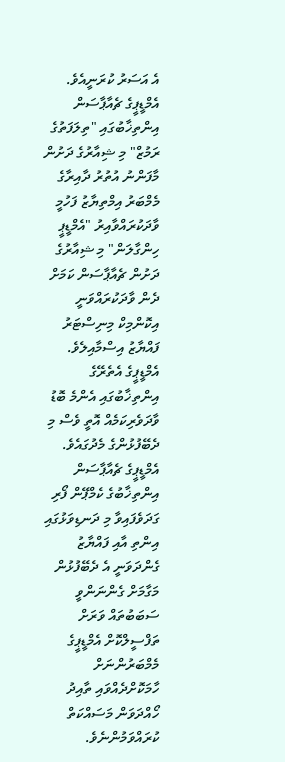އެ އަސަރު ކުރަނީއެވެ.
އެމްޑީޕީގެ ޗެއާޕާސަން އިންތިޚާބުގައި "ތިލަފަތުގެ ރަމުޒް" މި ޝިއާރުގެ ދަށުން މާފަންނު އުތުރު ދާއިރާގެ މެމްބަރު އިމްތިޔާޒު ފަހުމީ ވާދަކުރައްވާއިރު "އެމްޑީޕީ ހިންގާލަން" މި ޝިއާރުގެ ދަށުން ޗެއާޕާސަން ކަމަށް ދެން ވާދަކުރައްވަނީ އިކޮންމިކް މިނިސްޓަރު ފައްޔާޒު އިސްމާއިލެވެ. އެމްޑީޕީގެ އެތެރޭގެ އިންތިޚާބުގައި އެންމެ ބޮޑު ވާދަވެރިކަމެއް އޮތީ ވެސް މި ދެބޭފުޅުންގެ މެދުގައެވެ. އެމްޑީޕީގެ ޗެއާޕާސަން އިންތިޚާބުގެ ކެމްޕޭން ފޯރި ގަދަވެފައިވާ މި ދަނޑިވަޅުގައި އިންތި އާއި ފައްޔާޒު ގެންދަވަނީ އެ ދެބޭފުޅުން މަގާމަށް ގެންނަންވީ ސަބަބުތައް ވަރަށް ތަފްސީލްކޮށް އެމްޑީޕީގެ މެމްބަރުންނަށް ހާމަކޮށްދެއްވައި ތާއިދު ހޯއްދަވަން މަސައްކަތް ކުރައްވަމުންނެވެ.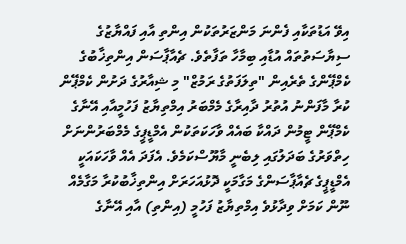އިވޭ އަޑުތަކާއި ފެންނަ މަންޒަރުތަކުން އިންތި އާއި ފައްޔާޒުގެ ސިޔާސަތުތައް އުޑާއި ބިމާހާ ތަފާތެވެ. ޗެއާޕާސަން އިންތިޚާބުގެ ކެމްޕޭންގެ ތެރެއިން "ތިލަފަތުގެ ރަމުޒް" މި ޝިއާރުގެ ދަށުން ކެމްޕޭން ކުރާ މާފަންނު އުތުރު ދާއިރާގެ މެމްބަރު އިމްތިޔާޒު ފަހުމީއާއި އޭނާގެ ކެމްޕޭން ޓީމުން ދައްކާ ބައެއް ވާހަކަތަކުން އެމްޑީޕީގެ މެމްބަރުންނަށް ހިތްވަރުގެ ބަދަލުގައި ލިބެނީ މާޔޫސްކަމެވެ. އެފަދަ އެއް ވާހަކައަކީ އެމްޑީޕީގެ ޗެއާޕާސަންގެ މަގާމަކީ ދޮޅުއަހަރަށް އިންތިޚާބުކުރާ މަގާމެއް ނޫން ކަމަށް ވިދާޅުވެ އިމްތިޔާޒު ފަހުމީ (އިންތި) އާއި އޭނާގެ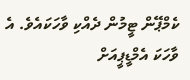ކެމްޕޭން ޓީމުން ދެއްކި ވާހަކައެވެ. އެ ވާހަކަ އެމްޑީޕީއަށް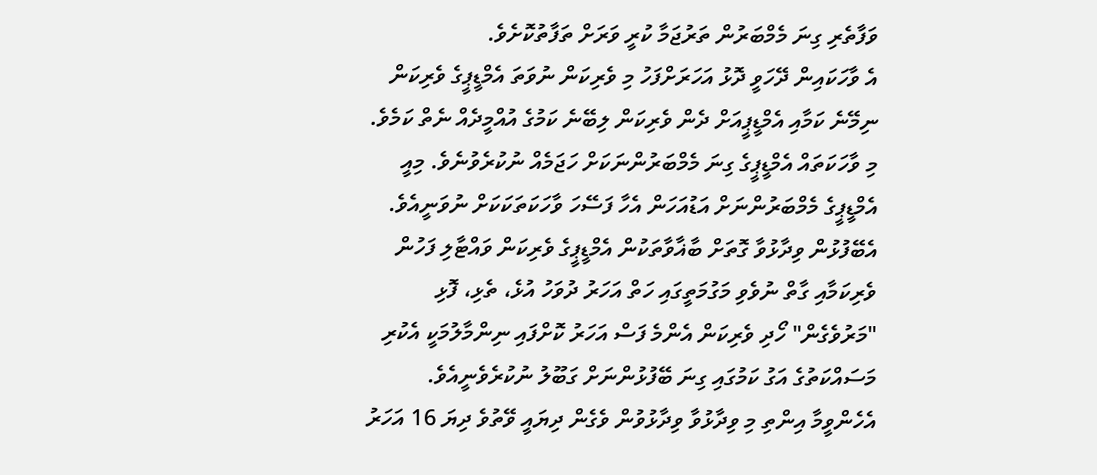ވަފާތެރި ގިނަ މެމްބަރުން ތަރުޖަމާ ކުރީ ވަރަށް ތަފާތުކޮށެވެ.
އެ ވާހަކައިން ދޭހަވީ ދޮޅު އަހަރަށްފަހު މި ވެރިކަން ނުވަތަ އެމްޑީޕީގެ ވެރިކަން ނިމޭނެ ކަމާއި އެމްޑީޕީއަށް ދެން ވެރިކަން ލިބޭނެ ކަމުގެ އުއްމީދެއް ނެތް ކަމެވެ. މި ވާހަކަތައް އެމްޑީޕީގެ ގިނަ މެމްބަރުންނަކަށް ހަޖަމެއް ނުކުރެވުނެވެ. މިއީ އެމްޑީޕީގެ މެމްބަރުންނަށް އަޑުއަހަން އެހާ ފަސޭހަ ވާހަކަތަކަކަށް ނުވަނީއެވެ. އެބޭފުޅުން ވިދާޅުވާ ގޮތަށް ބާޣާވާތަކުން އެމްޑީޕީގެ ވެރިކަން ވައްޓާލި ފަހުން ވެރިކަމާއި ގާތް ނުވެވި މަގުމަތީގައި ހަތް އަހަރު ދުވަހު އުޅެ، ތެޅި، ފޮޅި "މަރުވެގެން" ހޯދި ވެރިކަން އެންމެ ފަސް އަހަރު ކޮށްފައި ނިންމާލުމަކީ އެކުރި މަސައްކަތުގެ އަގު ކަމުގައި ގިނަ ބޭފުޅުންނަށް ގަބޫލު ނުކުރެވެނީއެވެ.
އެހެންވީމާ އިންތި މި ވިދާޅުވާ ވިދާޅުވުން ވެގެން ދިޔައީ ވޭތުވެ ދިޔަ 16 އަހަރު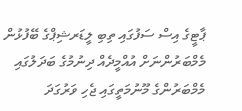ޕާޓީގެ އިސް ސަފުގައި ތިބި ލީޑަރޝިޕްގެ ބޭފުޅުން މެމްބަރުންނަށް އުއްމީދެއް ދިނުމުގެ ބަދަލުގައި މެމްބަރުންގެ މޫނުމަތީގައި ޖެހި ވަރުގަދަ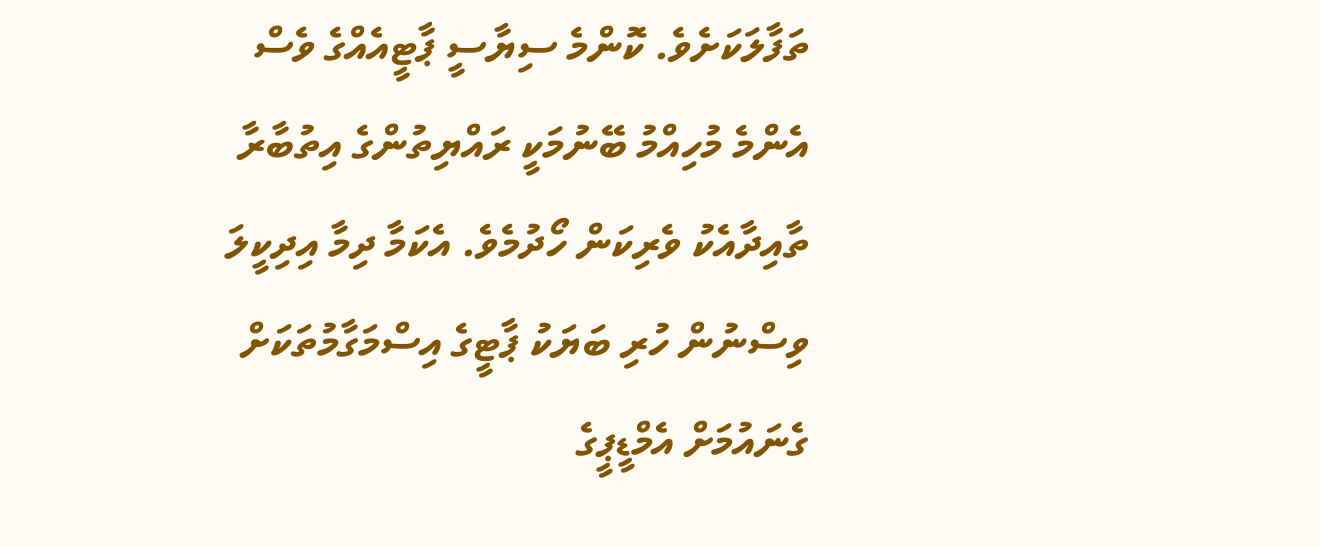ތަފާލަކަށެވެ. ކޮންމެ ސިޔާސީ ޕާޓީއެއްގެ ވެސް އެންމެ މުހިއްމު ބޭނުމަކީ ރައްޔިތުންގެ އިތުބާރާ ތާއިދާއެކު ވެރިކަން ހޯދުމެވެ. އެކަމާ ދިމާ އިދިކީލަ ވިސްނުން ހުރި ބަޔަކު ޕާޓީގެ އިސްމަގާމުތަކަށް ގެނައުމަށް އެމްޑީޕީގެ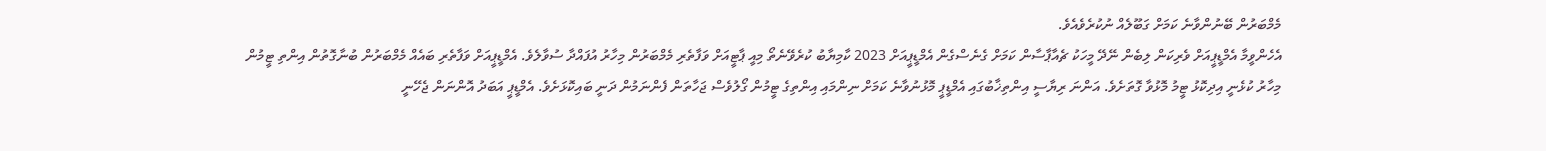މެމްބަރުން ބޭނުންވާނެ ކަމަށް ގަބޫލެއް ނުކުރެވެއެވެ.
އެހެންވީމާ އެމްޑީޕީއަށް ވެރިކަން ލިބެން ނޭދޭ މީހަކު ޗެއާޕާސާން ކަމަށް ގެނެސްގެން އެމްޑީޕީއަށް 2023 ކާމިޔާބު ކުރެވޭނެތޯ މިއީ ޕާޓީއަށް ވަފާތެރި މެމްބަރުން މިހާރު އުފައްދާ ސުވާލެވެ. އެމްޑީޕީއަށް ވަފާތެރި ބައެއް މެމްބަރުން ބުނާގޮތުން އިންތި ޓީމުން މިހާރު ކުޅެނީ އިދިކޮޅު ޓީމު މޮޅުވާ ގޮތަށެވެ. އަންނަ ރިޔާސީ އިންތިޚާބުގައި އެމްޑީޕީ މޮޅުނުވާނެ ކަމަށް ނިންމައި އިންތިގެ ޓީމުން ގޯލުވެސް ޖަހާތަން ފެންނަމުން ދަނީ ބައިކޮޅަށެވެ. އެމްޑީޕީ އަބަދު އޮންނަން ޖެހޭނީ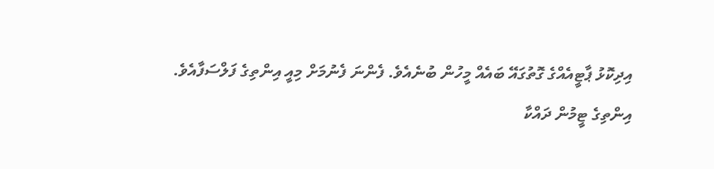އިދިކޮޅު ޕާޓީއެއްގެ ގޮތުގައޭ ބައެއް މީހުން ބުނެއެވެ. ފެންނަ ފެނުމަށް މިއީ އިންތިގެ ފަލްސަފާއެވެ.
އިންތިގެ ޓީމުން ދައްކާ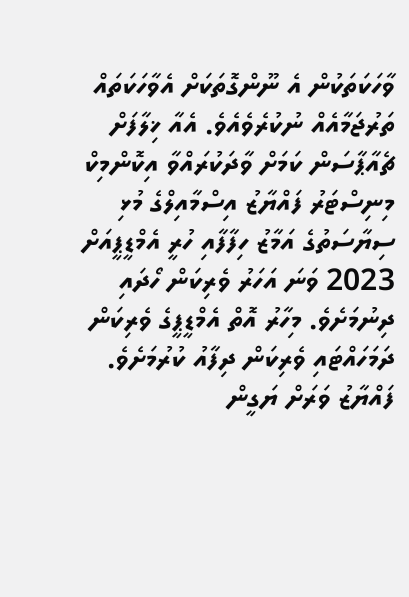ވާހަކަތަކުން އެ ނޫންގޮތަކަށް އެވާހަކަތައް ތަރުޖަމާއެއް ނުކުރެވެއެވެ. އެއާ ޚިލާފަށް ޗެއާޕާސަން ކަމަށް ވާދަކުރައްވާ އިކޮންމިކް މިނިސްޓަރު ފައްޔާޒު އިސްމާއިލްގެ މުޅި ސިޔާސަތުގެ އަމާޒު ހިފާފާއި ހުރީ އެމްޑީޕީއަށް 2023 ވަނަ އަހަރު ވެރިކަން ހޯދައި ދިނުމަށެވެ. މިހާރު އޮތް އެމްޑީޕީގެ ވެރިކަން ދަމަހައްޓައި ވެރިކަން ދިފާއު ކުރުމަށެވެ. ފައްޔާޒު ވަރަށް ޔަގީން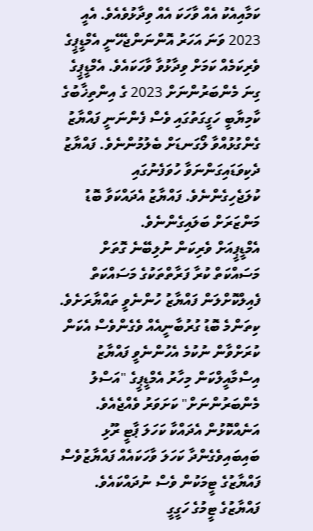ކަމާއިއެކު އެއް ވާހަކަ އެއް ވިދާޅުވެއެވެ. އެއީ 2023 ވަނަ އަހަރު އޮންނަންޖެހޭނީ އެމްޑީޕީގެ ވެރިކަމެއް ކަމަށް ވިދާޅުވާ ވާހަކައެވެ. އެމްޑީޕީގެ ގިނަ މެންބަރުންނަށް 2023 ގެ އިންތިޚާބުގެ ކާމިޔާބީ ހަގީގަތުގައި ވެސް ފެންނަނީ ފައްޔާޒު ގެންގުޅުއްވާ ލޯގަނޑަށް ބެލުމުންނެވެ. ފައްޔާޒު ދެކިވަޑައިގަންނަވާ ހުވަފެނުގައި ކުލަޖެހިގެންނެވެ. ފައްޔާޒު އެދައްކަވާ ބޮޑު މަންޒަރަށް ބަލައިގެންނެވެ.
އެމްޑީޕީއަށް ވެރިކަން ނުލިބޭނެ ގޮތަށް މަސައްކަތް ކުރާ ފަރާތްތަކުގެ މަސައްކަތް ފެއިލްކޮށްލަން ފައްޔާޒު ހުންނެވީ ތައްޔާރަށެވެ. ކިތަންމެ ބޮޑު ގުރުބާނީއެއް ވެގެންވެސް އެކަން ކުރަށްވާން ނުކުމެ އެހުންނެވީ ފައްޔާޒު އިސްމާއީލްކަން މިހާރު އެމްޑީޕީގެ "އަސްލު މެންބަރުންނަށް" ކަށަވަރު ވެއްޖެއެވެ. އަނެއްކޮޅުން އެދައްކާ ކަހަލަ ޕާޓީ ރޫޅި ބައިބައިވެގެންދާ ކަހަލަ ވާހަކައެއް ފައްޔާޒުވެސް ފައްޔާޒުގެ ޓީމަކުން ވެސް ނުދައްކައެވެ. ފައްޔާޒުގެ ޓީމުގެ ހަގީގީ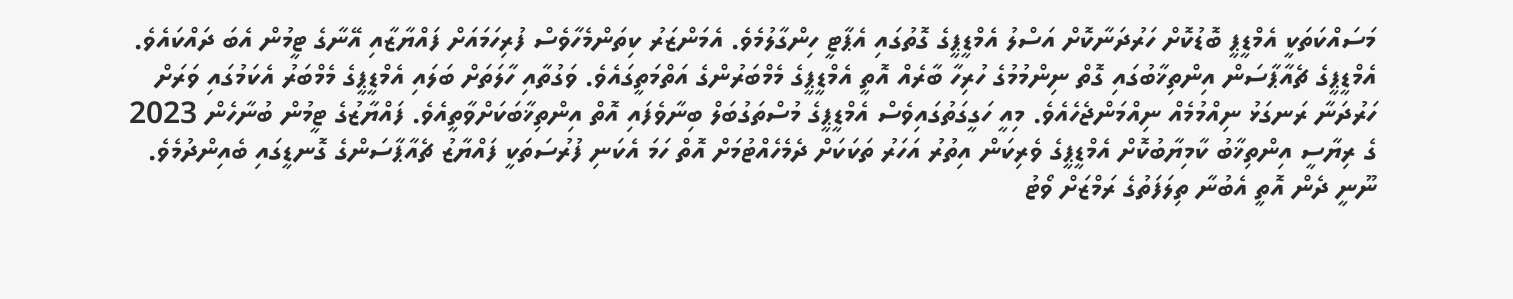މަސައްކަތަކީ އެމްޑީޕީ ބޮޑުކޮށް ހަރުދަނާކޮށް އަސްލު އެމްޑީޕީގެ ގޮތުގައި އެޕާޓީ ހިންގާލުމެވެ. އެމަންޒަރު ކިތަންމެހާވެސް ފުރިހަމައަށް ފައްޔާޒާއި އޭނާގެ ޓީމުން އެބަ ދައްކައެވެ.
އެމްޑީޕީގެ ޗެއާޕާސަން އިންތިޚާބުގައި ގޮތް ނިންމުމުގެ ހުރިހާ ބާރެއް އޮތީ އެމްޑީޕީގެ މެމްބަރުންގެ އަތްމަތީގައެވެ. ވަގުތާއި ހާލަތަށް ބަލައި އެމްޑީޕީގެ މެމްބަރު އެކަމުގައި ވަރަށް ހަރުދަނާ ރަނގަޅު ނިއްމުމެއް ނިއްމަންޖެހެއެވެ. މިއީ ހަގީގަތުގައިވެސް އެމްޑީޕީގެ މުސްތަގުބަލް ބިނާވެފައި އޮތް އިންތިޚާބަކަށްވާތީއެވެ. ފައްޔާޒުގެ ޓީމުން ބުނާހެން 2023 ގެ ރިޔާސީ އިންތިޚާބު ކާމިޔާބުކޮށް އެމްޑީޕީގެ ވެރިކަން އިތުރު އަހަރު ތަކަކަށް ދެމެހެއްޓުމަށް އޮތް ހަމަ އެކަނި ފުރުސަތަކީ ފައްޔާޒު ޗެއާޕާސަންގެ ގޮނޑީގައި ބެއިންދުމެވެ. ނޫނީ ދެން އޮތީ އެބުނާ ތިލަފަތުގެ ރަމްޒަށް ވޯޓު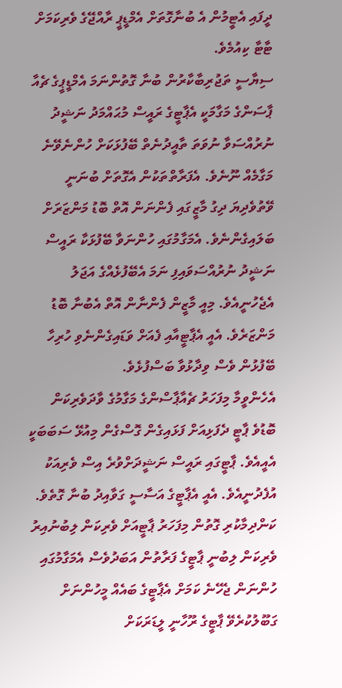ދީފައި އެޓީމުން އެ ބުނާގޮތަށް އެމްޑީޕީ ރާއްޖޭގެ ވެރިކަމަށް ޓާޓާ ކިއުމެވެ.
ސިޔާސީ ތަޖުރިބާކާރުން ބުނާ ގޮތުންނަމަ އެމްޑީޕީގެ ޗެއާ ޕާސަންގެ މަގާމަކީ އެޕާޓީގެ ރައީސް މުޙައްމަދު ނަޝީދު ނުރުއްސަވާ ނުވަތަ ތާއީދުނެތް ބޭފުޅަކަށް ހުންނެވޭނެ މަގާމެއް ނޫނެވެ. އެފަރާތްތަކުން އެގޮތަށް ބުނަނީ ވޭތުވެދިޔަ ދިގު މާޒީގައި ފެންނަން އޮތް ބޮޑު މަންޒަރަށް ބަލައިގެންނެވެ. އެމަގާމުގައި ހުންނަވާ ބޭފުޅަކާ ރައީސް ނަޝީދު ނުރުއްސަވައިފި ނަމަ އެބޭފުޅެއްގެ އަޖަލު އެޖެހުނީއެވެ. މިއީ މާޒީން ފެންނާން އޮތް އެބުނާ ބޮޑު މަންޒަރެވެ. އެއީ އެޕާޓީއާއި ފެއަށް ވަޑައިގެންނެވި ހުރިހާ ބޭފުޅުން ވެސް ވިދާޅުވާ ބަސްފުޅެވެ.
އެހެންވީމާ މިފަހަރު ޗެއާޕާސްންގެ މަގާމުގެ ވާދަވެރިކަން ބޮޑުވެ ޕާޓީ ދެފަޅިއަށް ފަޅައިގެން ގޮސްގެން މިއުޅޭ ސަބަބަކީ އެއީއެވެ. ޕާޓީގައި ރައީސް ނަޝީދަށްވުރެ އިސް ވެރިއަކު އުފެދުނީއެވެ. އެއީ އެޕާޓީގެ އަސާސީ ގަވާއިދު ބުނާ ގޮތެވެ. ކަންދިމާކުރި ގޮތުން މިފަހަރު ޕާޓީއަށް ވެރިކަން ލިބުނުއިރު ވެރިކަން ލިބުނީ ޕާޓީގެ ފަރާތުން އަބަދުވެސް އެމަގާމުގައި ހުންނަން ޖެހޭނެ ކަމަށް އެޕާޓީގެ ބައެއް މީހުންނަށް ގަބޫލުކުރެވޭ ޕާޓީގެ ރޫހާނީ ލީޑަރަކަށް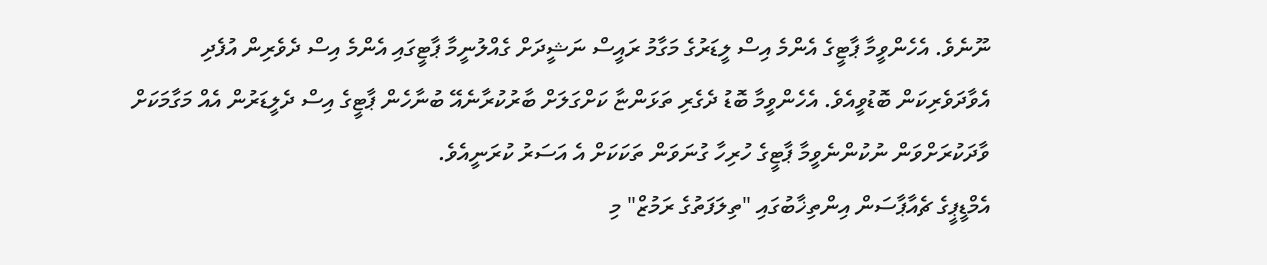ނޫނެވެ. އެހެންވީމާ ޕާޓީގެ އެންމެ އިސް ލީޑަރުގެ މަގާމު ރައީސް ނަޝީދަށް ގެއްލުނީމާ ޕާޓީގައި އެންމެ އިސް ދެވެރިން އުފެދި އެވާދަވެރިކަން ބޮޑުވީއެވެ. އެހެންވީމާ ބޮޑު ދެގެރި ތަޅަންޏާ ކަށްގަލަށް ބާރުކުރާނެއޭ ބުނާހެން ޕާޓީގެ އިސް ދެލީޑަރުން އެއް މަގާމަކަށް ވާދަކުރަށްވަން ނުކުންނެވީމާ ޕާޓީގެ ހުރިހާ ގުނަވަން ތަކަކަށް އެ އަސަރު ކުރަނީއެވެ.
އެމްޑީޕީގެ ޗެއާޕާސަން އިންތިޚާބުގައި "ތިލަފަތުގެ ރަމުޒް" މި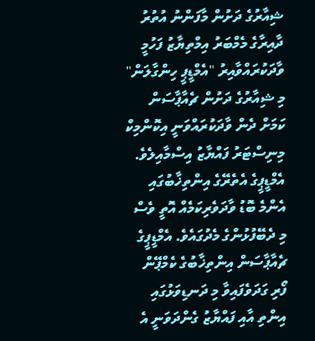ޝިއާރުގެ ދަށުން މާފަންނު އުތުރު ދާއިރާގެ މެމްބަރު އިމްތިޔާޒު ފަހުމީ ވާދަކުރައްވާއިރު "އެމްޑީޕީ ހިންގާލަން" މި ޝިއާރުގެ ދަށުން ޗެއާޕާސަން ކަމަށް ދެން ވާދަކުރައްވަނީ އިކޮންމިކް މިނިސްޓަރު ފައްޔާޒު އިސްމާއިލެވެ. އެމްޑީޕީގެ އެތެރޭގެ އިންތިޚާބުގައި އެންމެ ބޮޑު ވާދަވެރިކަމެއް އޮތީ ވެސް މި ދެބޭފުޅުންގެ މެދުގައެވެ. އެމްޑީޕީގެ ޗެއާޕާސަން އިންތިޚާބުގެ ކެމްޕޭން ފޯރި ގަދަވެފައިވާ މި ދަނޑިވަޅުގައި އިންތި އާއި ފައްޔާޒު ގެންދަވަނީ އެ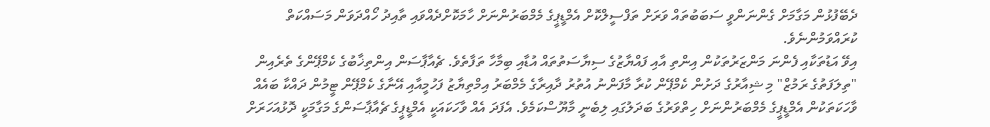ދެބޭފުޅުން މަގާމަށް ގެންނަންވީ ސަބަބުތައް ވަރަށް ތަފްސީލްކޮށް އެމްޑީޕީގެ މެމްބަރުންނަށް ހާމަކޮށްދެއްވައި ތާއިދު ހޯއްދަވަން މަސައްކަތް ކުރައްވަމުންނެވެ.
އިވޭ އަޑުތަކާއި ފެންނަ މަންޒަރުތަކުން އިންތި އާއި ފައްޔާޒުގެ ސިޔާސަތުތައް އުޑާއި ބިމާހާ ތަފާތެވެ. ޗެއާޕާސަން އިންތިޚާބުގެ ކެމްޕޭންގެ ތެރެއިން "ތިލަފަތުގެ ރަމުޒް" މި ޝިއާރުގެ ދަށުން ކެމްޕޭން ކުރާ މާފަންނު އުތުރު ދާއިރާގެ މެމްބަރު އިމްތިޔާޒު ފަހުމީއާއި އޭނާގެ ކެމްޕޭން ޓީމުން ދައްކާ ބައެއް ވާހަކަތަކުން އެމްޑީޕީގެ މެމްބަރުންނަށް ހިތްވަރުގެ ބަދަލުގައި ލިބެނީ މާޔޫސްކަމެވެ. އެފަދަ އެއް ވާހަކައަކީ އެމްޑީޕީގެ ޗެއާޕާސަންގެ މަގާމަކީ ދޮޅުއަހަރަށް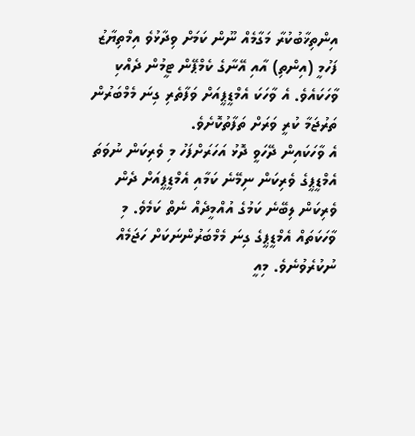އިންތިޚާބުކުރާ މަގާމެއް ނޫން ކަމަށް ވިދާޅުވެ އިމްތިޔާޒު ފަހުމީ (އިންތި) އާއި އޭނާގެ ކެމްޕޭން ޓީމުން ދެއްކި ވާހަކައެވެ. އެ ވާހަކަ އެމްޑީޕީއަށް ވަފާތެރި ގިނަ މެމްބަރުން ތަރުޖަމާ ކުރީ ވަރަށް ތަފާތުކޮށެވެ.
އެ ވާހަކައިން ދޭހަވީ ދޮޅު އަހަރަށްފަހު މި ވެރިކަން ނުވަތަ އެމްޑީޕީގެ ވެރިކަން ނިމޭނެ ކަމާއި އެމްޑީޕީއަށް ދެން ވެރިކަން ލިބޭނެ ކަމުގެ އުއްމީދެއް ނެތް ކަމެވެ. މި ވާހަކަތައް އެމްޑީޕީގެ ގިނަ މެމްބަރުންނަކަށް ހަޖަމެއް ނުކުރެވުނެވެ. މިއީ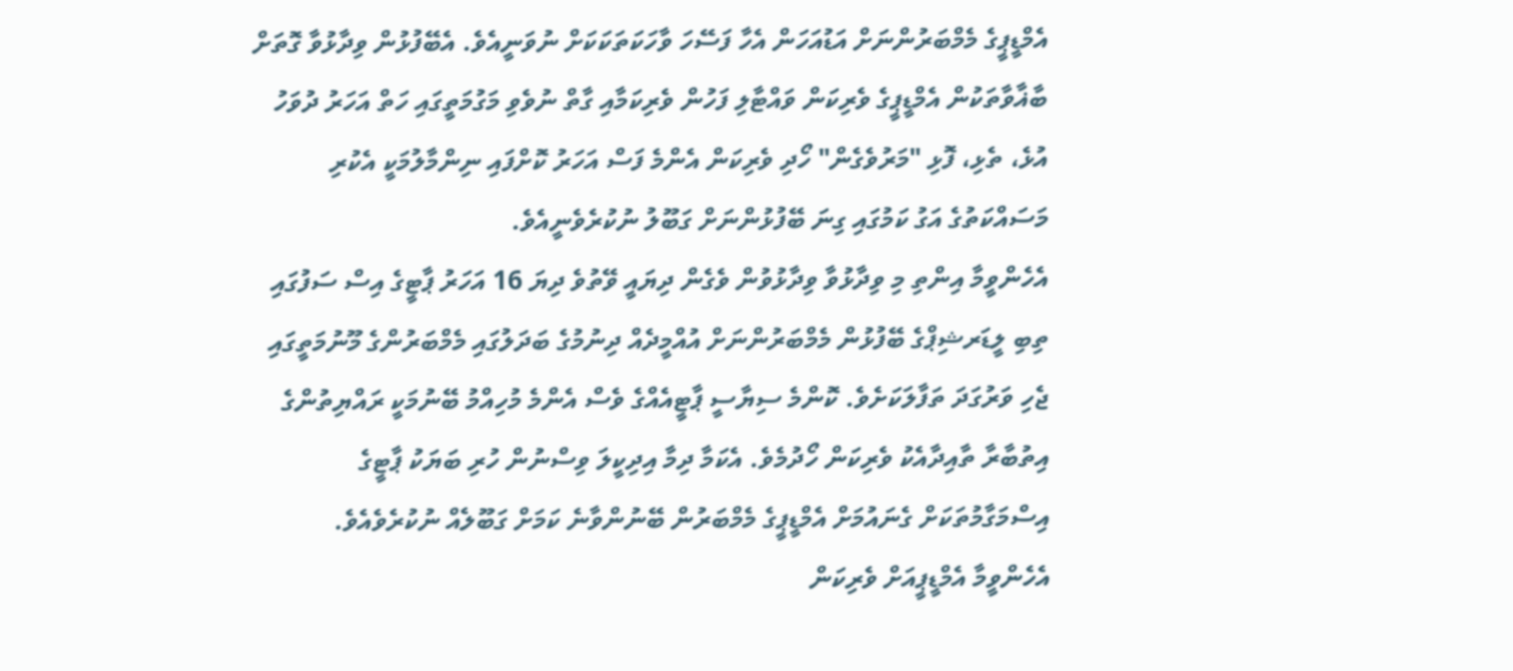އެމްޑީޕީގެ މެމްބަރުންނަށް އަޑުއަހަން އެހާ ފަސޭހަ ވާހަކަތަކަކަށް ނުވަނީއެވެ. އެބޭފުޅުން ވިދާޅުވާ ގޮތަށް ބާޣާވާތަކުން އެމްޑީޕީގެ ވެރިކަން ވައްޓާލި ފަހުން ވެރިކަމާއި ގާތް ނުވެވި މަގުމަތީގައި ހަތް އަހަރު ދުވަހު އުޅެ، ތެޅި، ފޮޅި "މަރުވެގެން" ހޯދި ވެރިކަން އެންމެ ފަސް އަހަރު ކޮށްފައި ނިންމާލުމަކީ އެކުރި މަސައްކަތުގެ އަގު ކަމުގައި ގިނަ ބޭފުޅުންނަށް ގަބޫލު ނުކުރެވެނީއެވެ.
އެހެންވީމާ އިންތި މި ވިދާޅުވާ ވިދާޅުވުން ވެގެން ދިޔައީ ވޭތުވެ ދިޔަ 16 އަހަރު ޕާޓީގެ އިސް ސަފުގައި ތިބި ލީޑަރޝިޕްގެ ބޭފުޅުން މެމްބަރުންނަށް އުއްމީދެއް ދިނުމުގެ ބަދަލުގައި މެމްބަރުންގެ މޫނުމަތީގައި ޖެހި ވަރުގަދަ ތަފާލަކަށެވެ. ކޮންމެ ސިޔާސީ ޕާޓީއެއްގެ ވެސް އެންމެ މުހިއްމު ބޭނުމަކީ ރައްޔިތުންގެ އިތުބާރާ ތާއިދާއެކު ވެރިކަން ހޯދުމެވެ. އެކަމާ ދިމާ އިދިކީލަ ވިސްނުން ހުރި ބަޔަކު ޕާޓީގެ އިސްމަގާމުތަކަށް ގެނައުމަށް އެމްޑީޕީގެ މެމްބަރުން ބޭނުންވާނެ ކަމަށް ގަބޫލެއް ނުކުރެވެއެވެ.
އެހެންވީމާ އެމްޑީޕީއަށް ވެރިކަން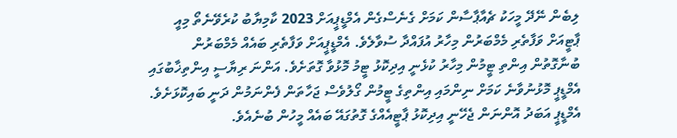ލިބެން ނޭދޭ މީހަކު ޗެއާޕާސާން ކަމަށް ގެނެސްގެން އެމްޑީޕީއަށް 2023 ކާމިޔާބު ކުރެވޭނެތޯ މިއީ ޕާޓީއަށް ވަފާތެރި މެމްބަރުން މިހާރު އުފައްދާ ސުވާލެވެ. އެމްޑީޕީއަށް ވަފާތެރި ބައެއް މެމްބަރުން ބުނާގޮތުން އިންތި ޓީމުން މިހާރު ކުޅެނީ އިދިކޮޅު ޓީމު މޮޅުވާ ގޮތަށެވެ. އަންނަ ރިޔާސީ އިންތިޚާބުގައި އެމްޑީޕީ މޮޅުނުވާނެ ކަމަށް ނިންމައި އިންތިގެ ޓީމުން ގޯލުވެސް ޖަހާތަން ފެންނަމުން ދަނީ ބައިކޮޅަށެވެ. އެމްޑީޕީ އަބަދު އޮންނަން ޖެހޭނީ އިދިކޮޅު ޕާޓީއެއްގެ ގޮތުގައޭ ބައެއް މީހުން ބުނެއެވެ.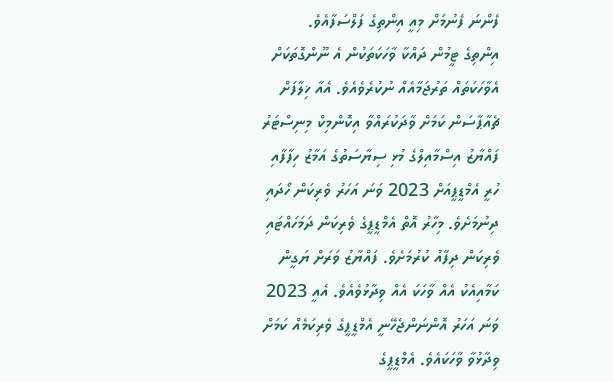ފެންނަ ފެނުމަށް މިއީ އިންތިގެ ފަލްސަފާއެވެ.
އިންތިގެ ޓީމުން ދައްކާ ވާހަކަތަކުން އެ ނޫންގޮތަކަށް އެވާހަކަތައް ތަރުޖަމާއެއް ނުކުރެވެއެވެ. އެއާ ޚިލާފަށް ޗެއާޕާސަން ކަމަށް ވާދަކުރައްވާ އިކޮންމިކް މިނިސްޓަރު ފައްޔާޒު އިސްމާއިލްގެ މުޅި ސިޔާސަތުގެ އަމާޒު ހިފާފާއި ހުރީ އެމްޑީޕީއަށް 2023 ވަނަ އަހަރު ވެރިކަން ހޯދައި ދިނުމަށެވެ. މިހާރު އޮތް އެމްޑީޕީގެ ވެރިކަން ދަމަހައްޓައި ވެރިކަން ދިފާއު ކުރުމަށެވެ. ފައްޔާޒު ވަރަށް ޔަގީން ކަމާއިއެކު އެއް ވާހަކަ އެއް ވިދާޅުވެއެވެ. އެއީ 2023 ވަނަ އަހަރު އޮންނަންޖެހޭނީ އެމްޑީޕީގެ ވެރިކަމެއް ކަމަށް ވިދާޅުވާ ވާހަކައެވެ. އެމްޑީޕީގެ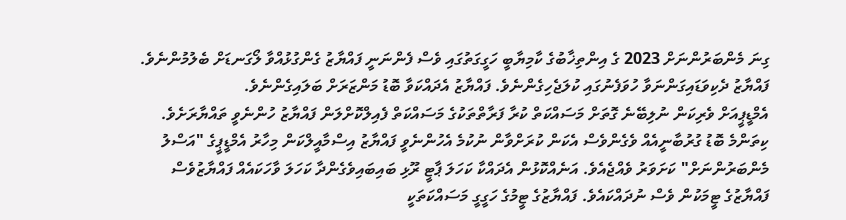ގިނަ މެންބަރުންނަށް 2023 ގެ އިންތިޚާބުގެ ކާމިޔާބީ ހަގީގަތުގައި ވެސް ފެންނަނީ ފައްޔާޒު ގެންގުޅުއްވާ ލޯގަނޑަށް ބެލުމުންނެވެ. ފައްޔާޒު ދެކިވަޑައިގަންނަވާ ހުވަފެނުގައި ކުލަޖެހިގެންނެވެ. ފައްޔާޒު އެދައްކަވާ ބޮޑު މަންޒަރަށް ބަލައިގެންނެވެ.
އެމްޑީޕީއަށް ވެރިކަން ނުލިބޭނެ ގޮތަށް މަސައްކަތް ކުރާ ފަރާތްތަކުގެ މަސައްކަތް ފެއިލްކޮށްލަން ފައްޔާޒު ހުންނެވީ ތައްޔާރަށެވެ. ކިތަންމެ ބޮޑު ގުރުބާނީއެއް ވެގެންވެސް އެކަން ކުރަށްވާން ނުކުމެ އެހުންނެވީ ފައްޔާޒު އިސްމާއީލްކަން މިހާރު އެމްޑީޕީގެ "އަސްލު މެންބަރުންނަށް" ކަށަވަރު ވެއްޖެއެވެ. އަނެއްކޮޅުން އެދައްކާ ކަހަލަ ޕާޓީ ރޫޅި ބައިބައިވެގެންދާ ކަހަލަ ވާހަކައެއް ފައްޔާޒުވެސް ފައްޔާޒުގެ ޓީމަކުން ވެސް ނުދައްކައެވެ. ފައްޔާޒުގެ ޓީމުގެ ހަގީގީ މަސައްކަތަކީ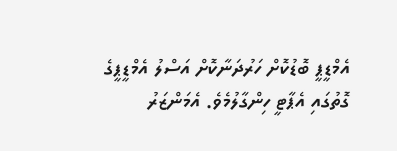އެމްޑީޕީ ބޮޑުކޮށް ހަރުދަނާކޮށް އަސްލު އެމްޑީޕީގެ ގޮތުގައި އެޕާޓީ ހިންގާލުމެވެ. އެމަންޒަރު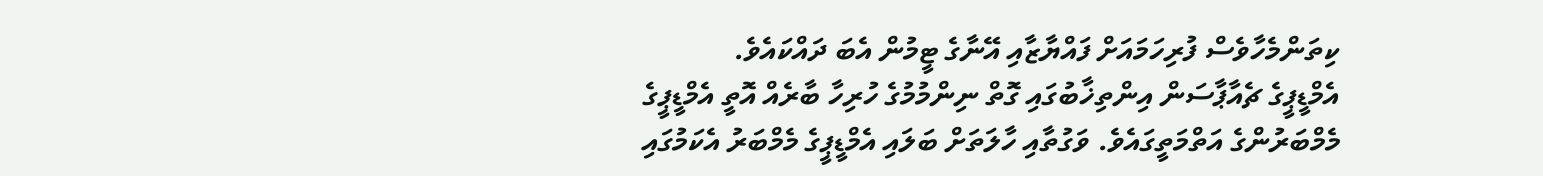ކިތަންމެހާވެސް ފުރިހަމައަށް ފައްޔާޒާއި އޭނާގެ ޓީމުން އެބަ ދައްކައެވެ.
އެމްޑީޕީގެ ޗެއާޕާސަން އިންތިޚާބުގައި ގޮތް ނިންމުމުގެ ހުރިހާ ބާރެއް އޮތީ އެމްޑީޕީގެ މެމްބަރުންގެ އަތްމަތީގައެވެ. ވަގުތާއި ހާލަތަށް ބަލައި އެމްޑީޕީގެ މެމްބަރު އެކަމުގައި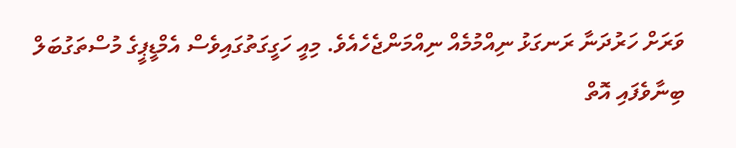ވަރަށް ހަރުދަނާ ރަނގަޅު ނިއްމުމެއް ނިއްމަންޖެހެއެވެ. މިއީ ހަގީގަތުގައިވެސް އެމްޑީޕީގެ މުސްތަގުބަލް ބިނާވެފައި އޮތް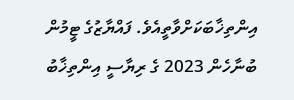އިންތިޚާބަކަށްވާތީއެވެ. ފައްޔާޒުގެ ޓީމުން ބުނާހެން 2023 ގެ ރިޔާސީ އިންތިޚާބު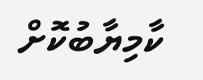ކާމިޔާބުކޮށް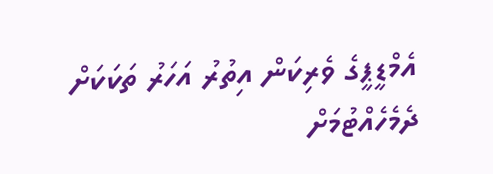އެމްޑީޕީގެ ވެރިކަން އިތުރު އަހަރު ތަކަކަށް ދެމެހެއްޓުމަށް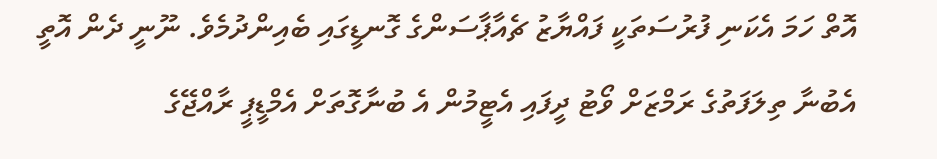އޮތް ހަމަ އެކަނި ފުރުސަތަކީ ފައްޔާޒު ޗެއާޕާސަންގެ ގޮނޑީގައި ބެއިންދުމެވެ. ނޫނީ ދެން އޮތީ އެބުނާ ތިލަފަތުގެ ރަމްޒަށް ވޯޓު ދީފައި އެޓީމުން އެ ބުނާގޮތަށް އެމްޑީޕީ ރާއްޖޭގެ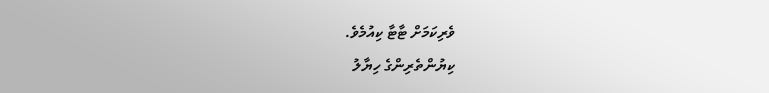ވެރިކަމަށް ޓާޓާ ކިއުމެވެ.
ކިޔުންތެރިންގެ ހިޔާލު